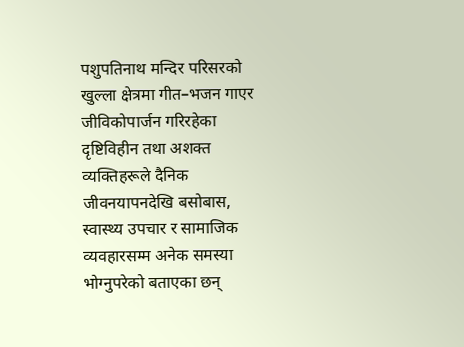पशुपतिनाथ मन्दिर परिसरको खुल्ला क्षेत्रमा गीत–भजन गाएर जीविकोपार्जन गरिरहेका दृष्टिविहीन तथा अशक्त व्यक्तिहरूले दैनिक जीवनयापनदेखि बसोबास, स्वास्थ्य उपचार र सामाजिक व्यवहारसम्म अनेक समस्या भोग्नुपरेको बताएका छन्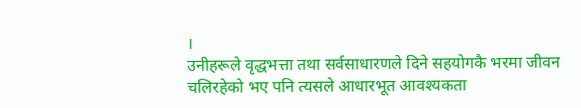।
उनीहरूले वृद्धभत्ता तथा सर्वसाधारणले दिने सहयोगकै भरमा जीवन चलिरहेको भए पनि त्यसले आधारभूत आवश्यकता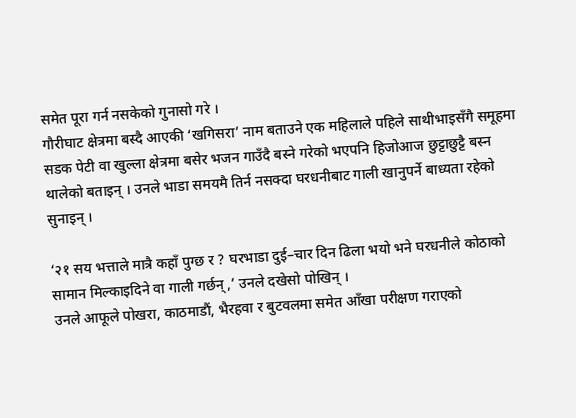समेत पूरा गर्न नसकेको गुनासो गरे ।
गौरीघाट क्षेत्रमा बस्दै आएकी ‘खगिसरा’ नाम बताउने एक महिलाले पहिले साथीभाइसँगै समूहमा सडक पेटी वा खुल्ला क्षेत्रमा बसेर भजन गाउँदै बस्ने गरेको भएपनि हिजोआज छुट्टाछुट्टै बस्न थालेको बताइन् । उनले भाडा समयमै तिर्न नसक्दा घरधनीबाट गाली खानुपर्ने बाध्यता रहेको सुनाइन् ।

‘२१ सय भत्ताले मात्रै कहाँ पुग्छ र ? घरभाडा दुई–चार दिन ढिला भयो भने घरधनीले कोठाको सामान मिल्काइदिने वा गाली गर्छन्,’ उनले दखेसो पोखिन् ।
उनले आफूले पोखरा, काठमाडौं, भैरहवा र बुटवलमा समेत आँखा परीक्षण गराएको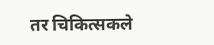तर चिकित्सकले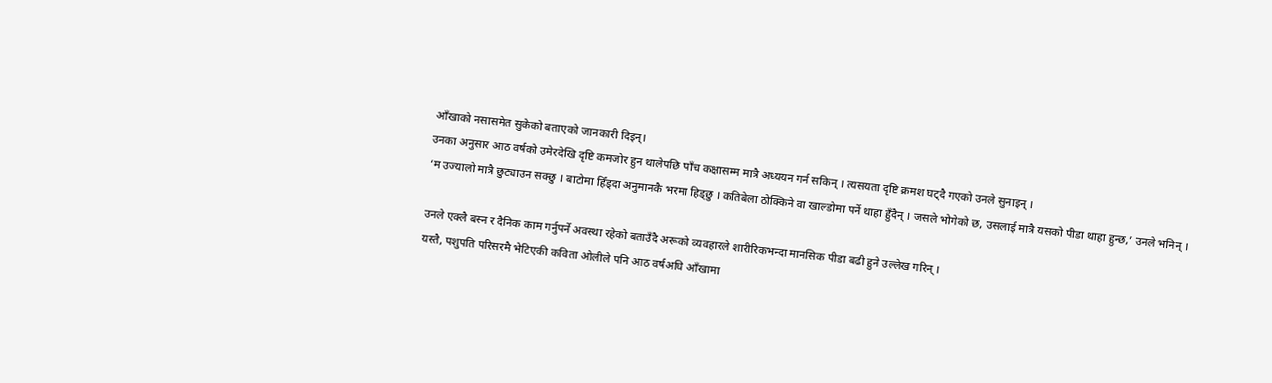आँखाको नसासमेत सुकेको बताएको जानकारी दिइन्।
उनका अनुसार आठ वर्षको उमेरदेखि दृष्टि कमजोर हुन थालेपछि पाँच कक्षासम्म मात्रै अध्ययन गर्न सकिन् । त्यसयता दृष्टि क्रमश घट्दै गएको उनले सुनाइन् ।
‘म उज्यालो मात्रै छुट्याउन सक्छु । बाटोमा हिँड्दा अनुमानकै भरमा हिड्छु । कतिबेला ठोक्किने वा खाल्डोमा पर्ने थाहा हुँदैन् । जसले भोगेको छ, उसलाई मात्रै यसको पीडा थाहा हुन्छ,’ उनले भनिन् ।

उनले एक्लै बस्न र दैनिक काम गर्नुपर्ने अवस्था रहेको बताउँदै अरूको व्यवहारले शारीरिकभन्दा मानसिक पीडा बढी हुने उल्लेख गरिन् ।
यस्तै, पशुपति परिसरमै भेटिएकी कविता ओलीले पनि आठ वर्षअघि आँखामा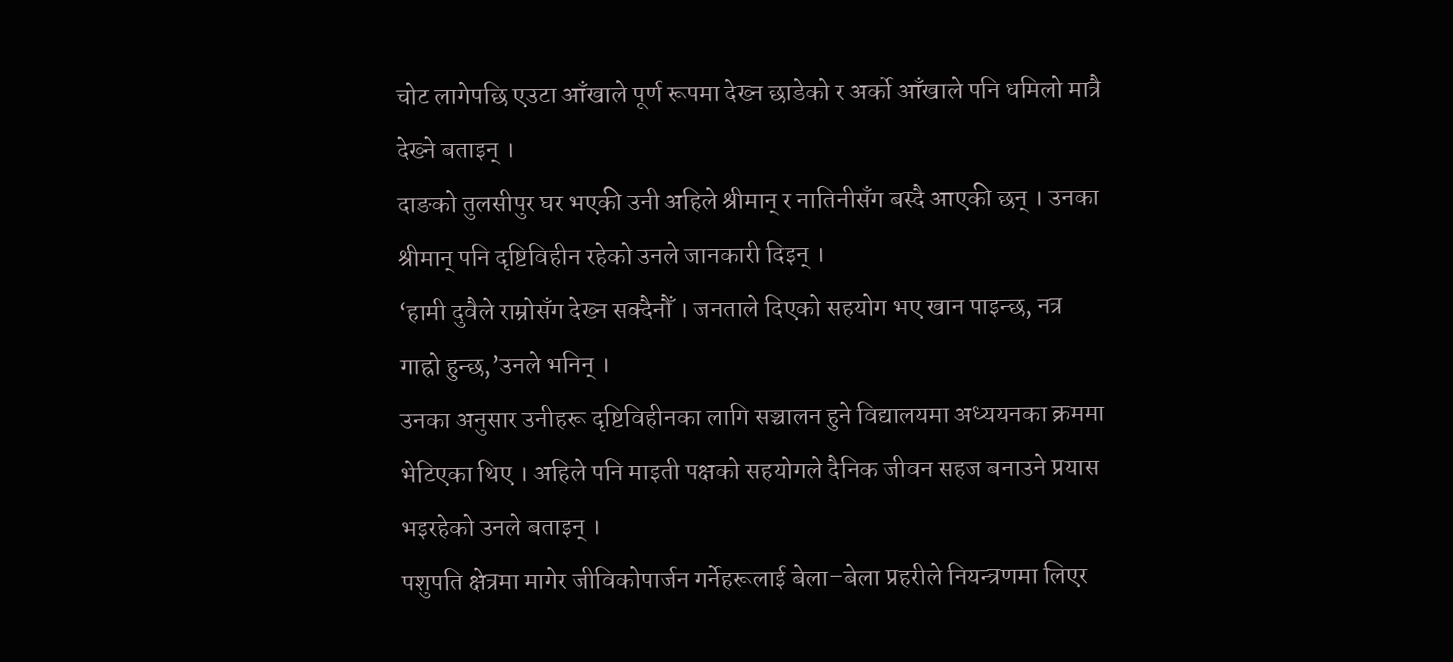चोट लागेपछि एउटा आँखाले पूर्ण रूपमा देख्न छाडेको र अर्को आँखाले पनि धमिलो मात्रै देख्ने बताइन् ।
दाङको तुलसीपुर घर भएकी उनी अहिले श्रीमान् र नातिनीसँग बस्दै आएकी छन् । उनका श्रीमान् पनि दृष्टिविहीन रहेको उनले जानकारी दिइन् ।
‘हामी दुवैले राम्रोसँग देख्न सक्दैनौँ । जनताले दिएको सहयोग भए खान पाइन्छ, नत्र गाह्रो हुन्छ,’उनले भनिन् ।
उनका अनुसार उनीहरू दृष्टिविहीनका लागि सञ्चालन हुने विद्यालयमा अध्ययनका क्रममा भेटिएका थिए । अहिले पनि माइती पक्षको सहयोगले दैनिक जीवन सहज बनाउने प्रयास भइरहेको उनले बताइन् ।
पशुपति क्षेत्रमा मागेर जीविकोपार्जन गर्नेहरूलाई बेला–बेला प्रहरीले नियन्त्रणमा लिएर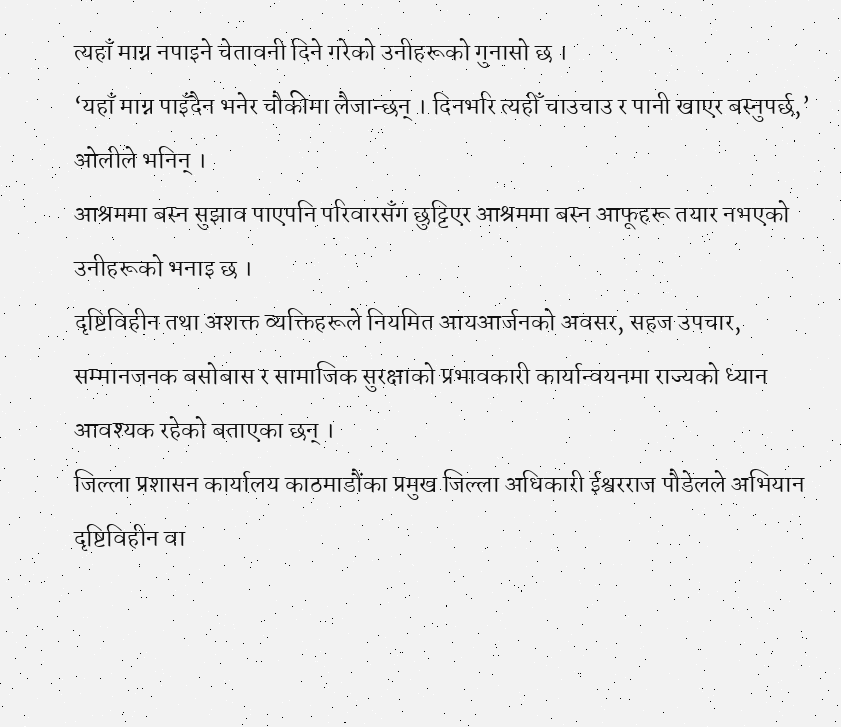त्यहाँ माग्न नपाइने चेतावनी दिने गरेको उनीहरूको गुनासो छ ।
‘यहाँ माग्न पाइँदैन भनेर चौकीमा लैजान्छन् । दिनभरि त्यहीँ चाउचाउ र पानी खाएर बस्नुपर्छ,’ ओलीले भनिन् ।
आश्रममा बस्न सुझाव पाएपनि परिवारसँग छुट्टिएर आश्रममा बस्न आफूहरू तयार नभएको उनीहरूको भनाइ छ ।
दृष्टिविहीन तथा अशक्त व्यक्तिहरूले नियमित आयआर्जनको अवसर, सहज उपचार, सम्मानजनक बसोबास र सामाजिक सुरक्षाको प्रभावकारी कार्यान्वयनमा राज्यको ध्यान आवश्यक रहेको बताएका छन् ।
जिल्ला प्रशासन कार्यालय काठमाडौंका प्रमुख जिल्ला अधिकारी ईश्वरराज पौडेलले अभियान दृष्टिविहीन वा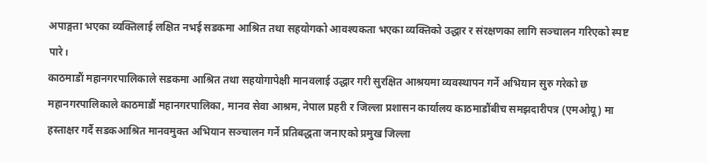अपाङ्गता भएका व्यक्तिलाई लक्षित नभई सडकमा आश्रित तथा सहयोगको आवश्यकता भएका व्यक्तिको उद्धार र संरक्षणका लागि सञ्चालन गरिएको स्पष्ट पारे।
काठमाडौं महानगरपालिकाले सडकमा आश्रित तथा सहयोगापेक्षी मानवलाई उद्धार गरी सुरक्षित आश्रयमा व्यवस्थापन गर्ने अभियान सुरु गरेको छ
महानगरपालिकाले काठमाडौं महानगरपालिका, मानव सेवा आश्रम, नेपाल प्रहरी र जिल्ला प्रशासन कार्यालय काठमाडौंबीच समझदारीपत्र (एमओयू) मा हस्ताक्षर गर्दै सडकआश्रित मानवमुक्त अभियान सञ्चालन गर्ने प्रतिबद्धता जनाएको प्रमुख जिल्ला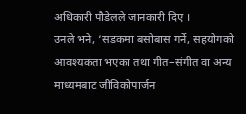अधिकारी पौडेलले जानकारी दिए ।
उनले भने, ‘सडकमा बसोबास गर्ने, सहयोगको आवश्यकता भएका तथा गीत–संगीत वा अन्य माध्यमबाट जीविकोपार्जन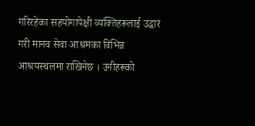गरिरहेका सहयोगापेक्षी व्यक्तिहरूलाई उद्धार गरी मानव सेवा आश्रमका विभिन्न आश्रयस्थलमा राखिनेछ । उनीहरूको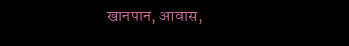खानपान, आवास,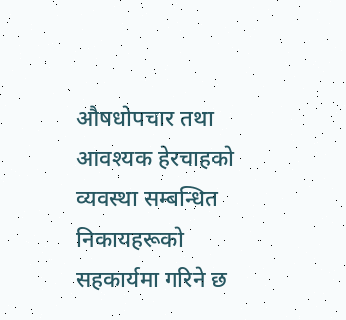औषधोपचार तथा आवश्यक हेरचाहको व्यवस्था सम्बन्धित निकायहरूको सहकार्यमा गरिने छ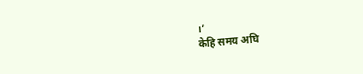।’
केहि समय अघि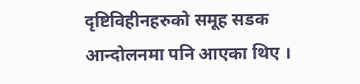दृष्टिविहीनहरुको समूह सडक आन्दोलनमा पनि आएका थिए ।